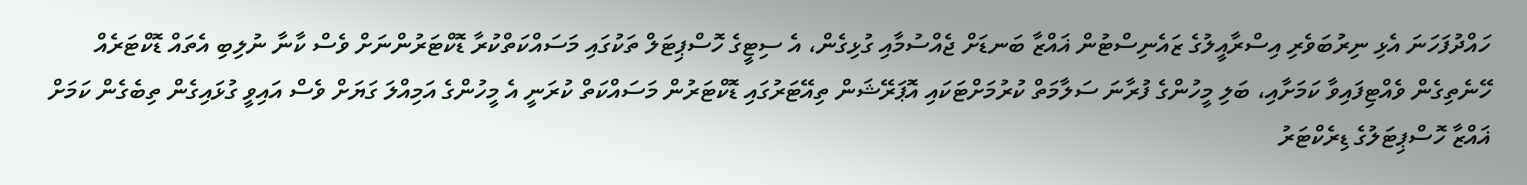ހައްދުފަހަނަ އެޅި ނިރުބަވެރި އިސްރާއީލުގެ ޒައެނިސްޓުން ޣައްޒާ ބަނޑަށް ޖެއްސުމާއި ގުޅިގެން، އެ ސިޓީގެ ހޮސްޕިޓަލް ތަކުގައި މަސައްކަތްކުރާ ޑޮކްޓަރުންނަށް ވެސް ކާނާ ނުލިބި އެތައް ޑޮކްޓަރެއް ހޭނެތިގެން ވެއްޓިފައިވާ ކަމަށާއި، ބަލި މީހުންގެ ފުރާނަ ސަލާމަތް ކުރުމަށްޓަކައި އޮޕަރޭޝަން ތިއޭޓަރުގައި ޑޮކްޓަރުން މަސައްކަތް ކުރަނީ އެ މީހުންގެ އަމިއްލަ ގަޔަށް ވެސް އައިވީ ގުޅައިގެން ތިބެގެން ކަމަށް ޣައްޒާ ހޮސްޕިޓަލުގެ ޑިރެކްޓަރު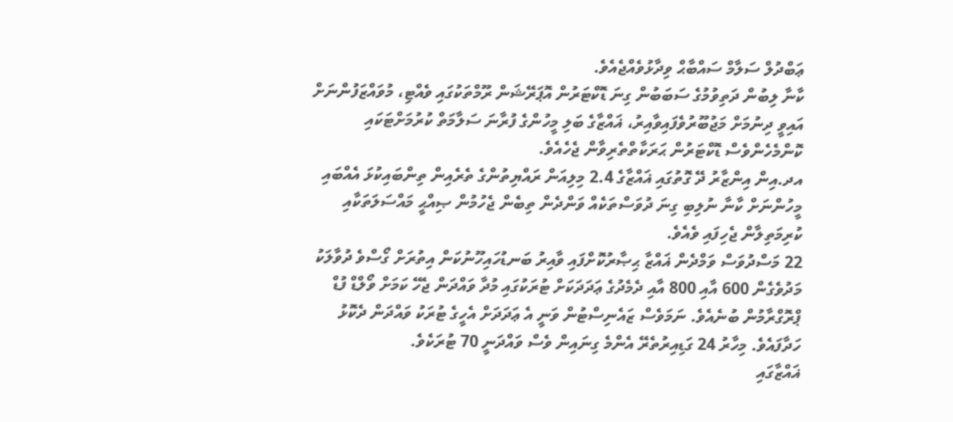ޢަބްދުލް ސަލާމް ސައްބާޙް ވިދާޅުވެއްޖެއެވެ.
ކާނާ ލިބުން ދަތިވުމުގެ ސަބަބުން ގިނަ ޑޮކްޓަރުން އޮޕަރޭޝަން ރޫމްތަކުގައި ވެއްޓި، މުވައްޒަފުންނަށް އައިވީ ދިނުމަށް މަޖުބޫރުވެފައިވާއިރު، ޣައްޒާގެ ބަލި މީހުންގެ ފުރާނަ ސަލާމަތް ކުރުމަށްޓަކައި ކޮންމެހެންވެސް ޑޮކްޓަރުން ޙަރަކާތްތެރިވާން ޖެހެއެވެ.
އދ.އިން އިންޒާރު ދޭ ގޮތުގައި ޣައްޒާގެ 2.4 މިލިއަން ރައްޔިތުންގެ ތެރެއިން ތިންބައިކުޅަ އެއްބައި މީހުންނަށް ކާނާ ނުލިބި ގިނަ ދުވަސްތަކެއް ވަންދެން ތިބެން ޖެހުމުން ޞިއްޙީ މައްސަލަތަކާއި ކުރިމަތިލާން ޖެހިފައި ވެއެވެ.
22 މަސްދުވަސް ވަމްދެން ޣައްޒާ ޙިޞާރުކޮށްފައި ވާއިރު ބަނޑުހައިހޫނުކަން އިތުރަށް ގޯސްވެ ދުވާލަކު މަދުވެގެން 600 އާއި 800 އާއި ދެމެދުގެ ޢަދަދަކަށް ޓުރަކުގައި މުދާ ވައްދަން ޖެހޭ ކަމަށް ވޯލްޑް ފުޑް ޕްރޮގްރާމުން ބުނެއެވެ. ނަމަވެސް ޒައެނިސްޓުން ވަނީ އެ ޢަދަދަށް އެހީގެ ޓުރަކު ވައްދަން ދެކޮޅު ހަދާފައެވެ. މިހާރު 24 ގަޑިއިރުތެރޭ އެންމެ ގިނައިން ވެސް ވައްދަނީ 70 ޓުރަކެވެ.
ޣައްޒާގައި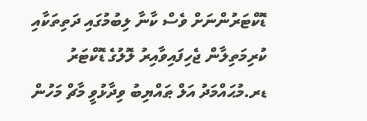ޑޮކްޓަރުންނަށް ވެސް ކާނާ ލިބުމުގައި ދަތިތަކާއި ކުރިމަތިލާން ޖެހިފައިވާއިރު ލޮލުގެ ޑޮކްޓަރު ޑރ.މުޙައްމަދު އަލް ޠައްޔިބު ވިދާޅުވީ މާޗް މަހުން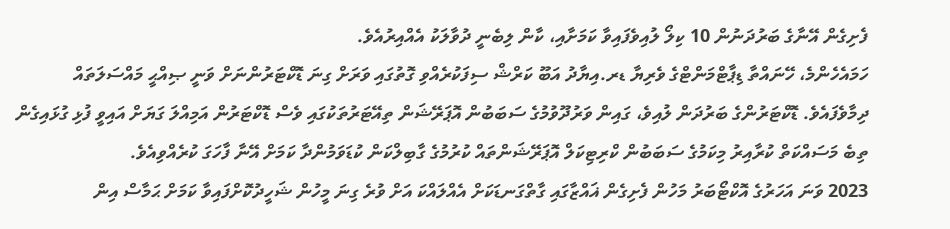ފެށިގެން އޭނާގެ ބަރުދަނުން 10 ކިލޯ ލުއިވެފައިވާ ކަމަށާއި، ކާން ލިބެނީ ދުވާލަކު އެއްއިރުއެވެ.
ހަމައެހެންމެ، ހޭނައްތާ ޑިޕާޓްމަންޓްގެ ވެރިޔާ ޑރ.އިޔާދު އަބޫ ކަރްޝް ސިފަކުރެއްވި ގޮތުގައި ވަރަށް ގިނަ ޑޮކްޓަރުންނަށް ވަނީ ޞިއްޙީ މައްސަލަތައް ދިމާވެފައެވެ. ޑޮކްޓަރުންގެ ބަރުދަން ލުއިވެ، ގައިން ވަރުދޫވުމުގެ ސަބަބުން އޮޕަރޭޝަން ތިއޭޓަރުތަކުގައި ވެސް ޑޮކްޓަރުން އަމިއްލަ ގަޔަށް އައިވީ ފުޅި ގުޅައިގެން ތިބެ މަސައްކަތް ކުރާއިރު މިކަމުގެ ސަބަބުން ކްރިޓިކަލް އޮޕަރޭޝަންތައް ކުރުމުގެ ގާބިލްކަން ކުޑަވަމުންދާ ކަމަށް އޭނާ ފާހަގަ ކުރެއްވިއެވެ.
2023 ވަނަ އަހަރުގެ އޮކްޓޯބަރު މަހުން ފެށިގެން ޣައްޒާގައި ގާތްގަނޑަކަށް އެއްލައްކަ އަށް ވުރެ ގިނަ މީހުން ޝަހީދުކޮށްފައިވާ ކަމަށް ޙަމާސް އިން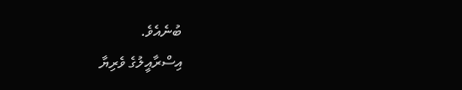ބުނެއެވެ.
އިސްރާއީލުގެ ވެރިޔާ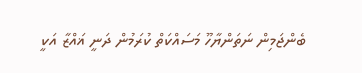ބެންޖަމިން ނަތަންޔާހޫ މަސައްކަތް ކުރަމުން ދަނީ ޣައްޒާ އަކީ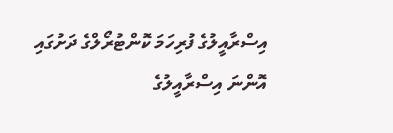އިސްރާއީލުގެ ފުރިހަމަ ކޮންޓުރޯލްގެ ދަށުގައި އޮންނަ އިސްރާއީލުގެ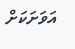އަވަށަކަށް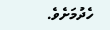ހެދުމަށެވެ.